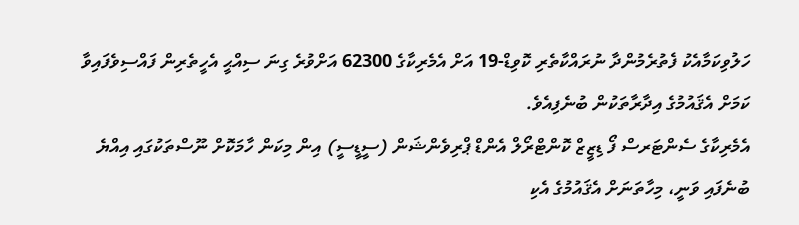ހަލުވިކަމާއެކު ފެތުރެމުންދާ ނުރައްކާތެރި ކޮވިޑް-19 އަށް އެމެރިކާގެ 62300 އަށްވުރެ ގިނަ ސިއްޙީ އެހީތެރިން ފައްސިވެފައިވާ ކަމަށް އެޤައުމުގެ އިދާރާތަކުން ބުނެފިއެވެ.
އެމެރިކާގެ ސެންޓަރސް ފޯ ޑިޒީޒް ކޮންޓްރޯލް އެންޑް ޕްރިވެންޝަން (ސީޑީސީ) އިން މިކަން ހާމަކޮށް ނޫސްތަކުގައި އިއްޔެ ބުނެފައި ވަނީ، މިހާތަނަށް އެޤައުމުގެ އެކި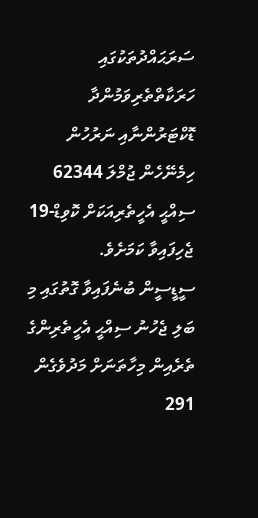ސަރަޙައްދުތަކުގައި ހަރަކާތްތެރިވަމުންދާ ޑޮކްޓަރުންނާއި ނަރުހުން ހިމެނޭހެން ޖުމްލަ 62344 ސިއްޙީ އެހީތެރިއަކަށް ކޮވިޑް-19 ޖެހިފައިވާ ކަމަށެވެ.
ސީޑީސީން ބުނެފައިވާ ގޮތުގައި މި ބަލި ޖެހުނު ސިއްޙީ އެހީތެރިންގެ ތެރެއިން މިހާތަނަށް މަދުވެގެން 291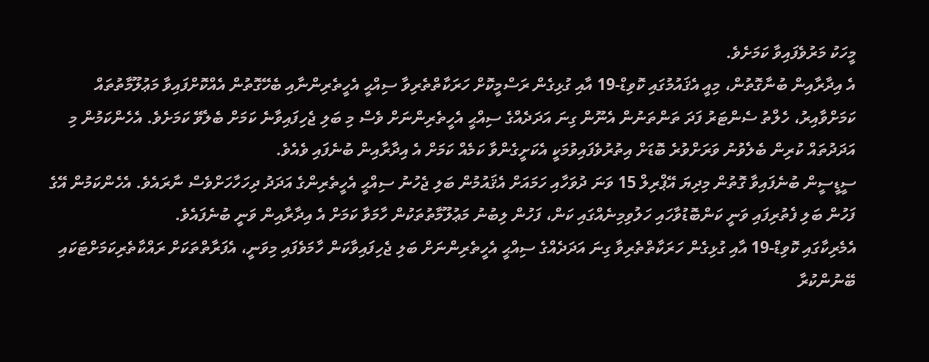މީހަކު މަރުވެފައިވާ ކަމަށެވެ.
އެ އިދާރާއިން ބުނާގޮތުން، މިއީ އެޤައުމުގައި ކޮވިޑް-19 އާއި ގުޅިގެން ރަސްމީކޮށް ހަރަކާތްތެރިވާ ސިއްޙީ އެހީތެރިންނާއި ބެހޭގޮތުން އެއްކޮށްފައިވާ މަޢުލޫމާތުތައް ކަމަށްވާއިރު، ހެލްތު ސެންޓަރު ފަދަ ތަންތަނުން އެނޫން ގިނަ އަދަދެއްގެ ސިއްޙީ އެހީތެރިންނަށް ވެސް މި ބަލި ޖެހިފައިވާނެ ކަމަށް ބެލެވޭ ކަމަށެވެ. އެހެންކަމުން މި އަދަދުތައް ކުރިން ބެލެވުނު ވަރަށްވުރެ ބޮޑަށް އިތުރުވެފައިވުމަކީ އެކަށީގެންވާ ކަމެއް ކަމަށް އެ އިދާރާއިން ބުނެފައި ވެއެވެ.
ސީޑީސީން ބުނެފައިވާ ގޮތުން މިދިޔަ އޭޕްރިލް 15 ވަނަ ދުވަހާއި ހަމައަށް އެޤައުމުން ބަލި ޖެހުނު ސިއްޙީ އެހީތެރިންގެ އަދަދު ދިހަހާހަށްވެސް ނާރައެވެ. އެހެންކަމުން އޭގެ ފަހުން ބަލި ފެތުރިފައި ވަނީ ކަންބޮޑުވާހައި ހަލުވިމިނެއްގައި ކަން، ފަހުން ލިބުނު މަޢުލޫމާތުތަކުން ހާމަވާ ކަމަށް އެ އިދާރާއިން ވަނީ ބުނެފައެވެ.
އެމެރިކާގައި ކޮވިޑް-19 އާއި ގުޅިގެން ހަރަކާތްތެރިވާ ގިނަ އަދަދެއްގެ ސިއްޙީ އެހީތެރިންނަށް ބަލި ޖެހިފައިވާކަން ހާމަވެފައި މިވަނީ، އެފަރާތްތަކަށް ރައްކާތެރިކަމަށްޓަކައި ބޭނުންކުރާ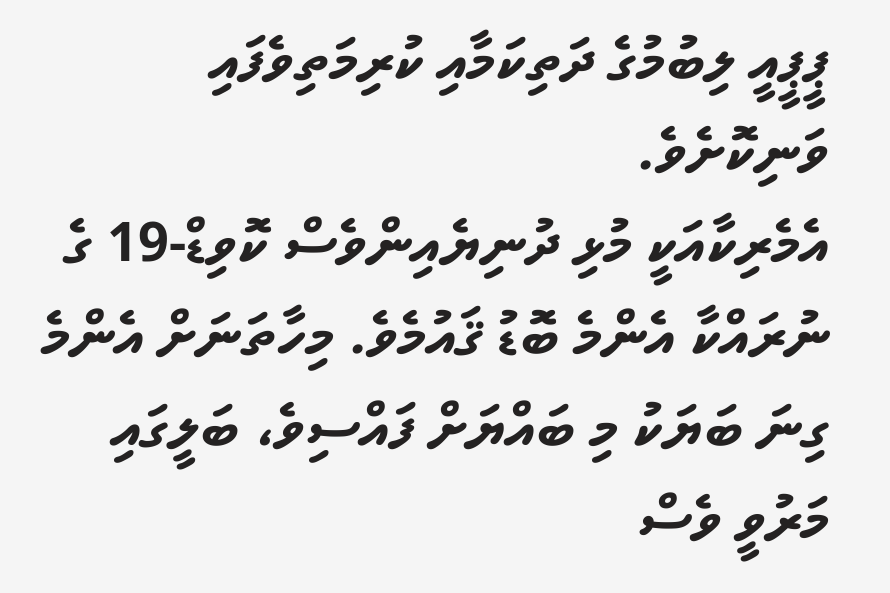ޕީޕީއީ ލިބުމުގެ ދަތިކަމާއި ކުރިމަތިވެފައި ވަނިކޮށެވެ.
އެމެރިކާއަކީ މުޅި ދުނިޔެއިންވެސް ކޮވިޑް-19 ގެ ނުރައްކާ އެންމެ ބޮޑު ޤައުމެވެ. މިހާތަނަށް އެންމެ ގިނަ ބަޔަކު މި ބައްޔަށް ފައްސިވެ، ބަލީގައި މަރުވީ ވެސް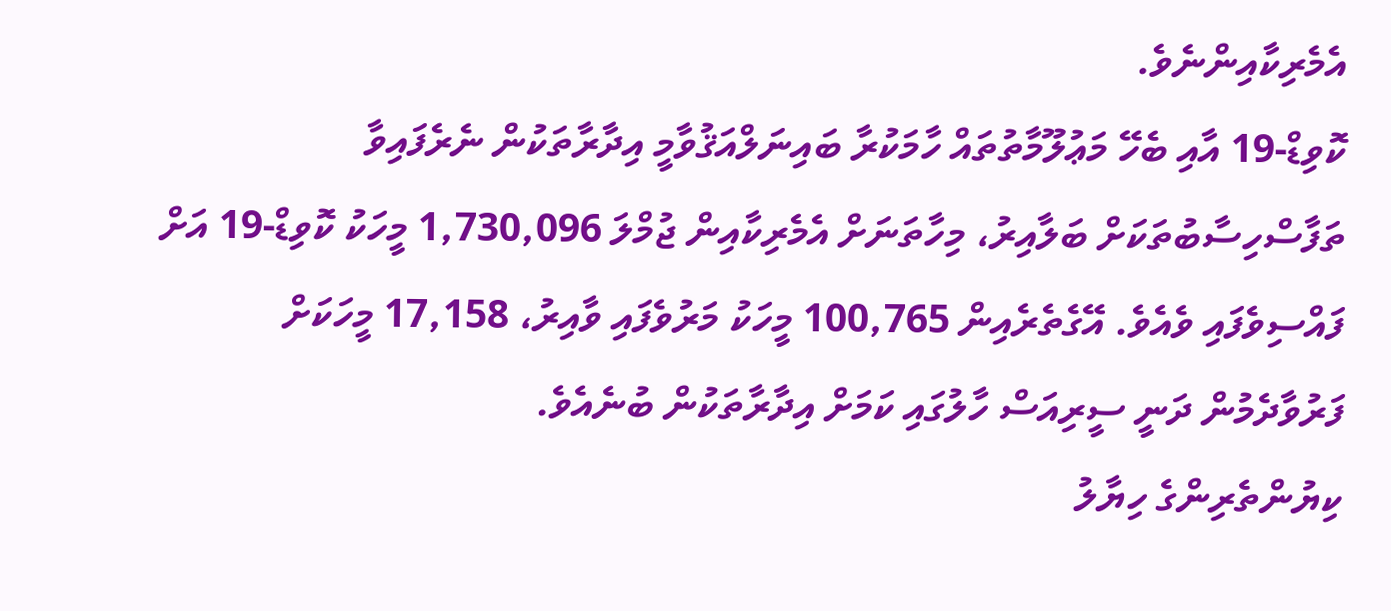އެމެރިކާއިންނެވެ.
ކޮވިޑް-19 އާއި ބެހޭ މަޢުލޫމާތުތައް ހާމަކުރާ ބައިނަލްއަޤުވާމީ އިދާރާތަކުން ނެރެފައިވާ ތަފާސްހިސާބުތަކަށް ބަލާއިރު، މިހާތަނަށް އެމެރިކާއިން ޖުމްލަ 1,730,096 މީހަކު ކޮވިޑް-19 އަށް ފައްސިވެފައި ވެއެވެ. އޭގެތެރެއިން 100,765 މީހަކު މަރުވެފައި ވާއިރު، 17,158 މީހަކަށް ފަރުވާދެމުން ދަނީ ސީރިއަސް ހާލުގައި ކަމަށް އިދާރާތަކުން ބުނެއެވެ.
ކިޔުންތެރިންގެ ހިޔާލު